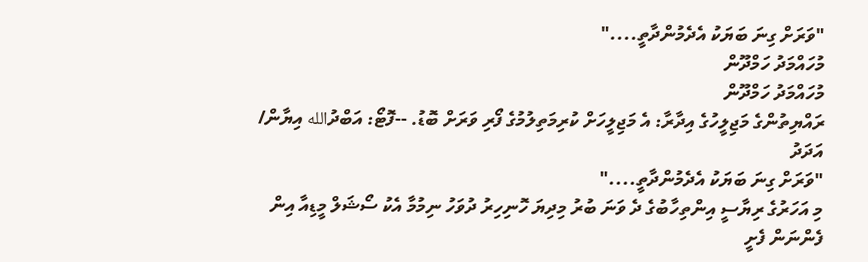"ވަރަށް ގިނަ ބަޔަކު އެދެމުންދާތީ...."
މުހައްމަދު ހަމްދޫން
މުހައްމަދު ހަމްދޫން
ރައްޔިތުންގެ މަޖިލީހުގެ އިދާރާ: އެ މަޖިލީހަށް ކުރިމަތިލުމުގެ ފޯރި ވަރަށް ބޮޑު. --ފޮޓޯ: އަބްދުالله އިޔާން/ އަދަދު
"ވަރަށް ގިނަ ބަޔަކު އެދެމުންދާތީ...."
މި އަހަރުގެ ރިޔާސީ އިންތިހާބުގެ ދެ ވަނަ ބުރު މިދިޔަ ހޮނިހިރު ދުވަހު ނިމުމާ އެކު ސޯޝަލް މީޑިއާ އިން ފެންނަން ފެށީ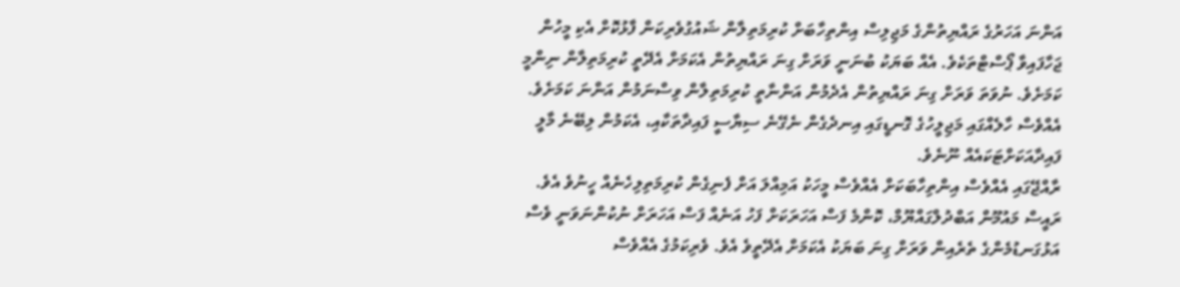އަންނަ އަހަރުގެ ރައްޔިތުންގެ މަޖިލިސް އިންތިހާބަށް ކުރިމަތިލާން ޝައުގުވެރިކަން ފާޅުކޮށް އެކި މީހުން ޖަހާފައިވާ ޕޯސްޓްތަކެވެ. އެއް ބަޔަކު ބުނަނީ ވަރަށް ގިނަ ރައްޔިތުން އެކަމަށް އެދޭތީ ކުރިމަތިލާން ނިންމީ ކަމަށެވެ. ނުވަތަ ވަރަށް ގިނަ ރައްޔިތުން އެދެމުން އަންނާތީ ކުރިމަތިލާން ވިސްނަމުން އަންނަ ކަމަށެވެ. އެއްވެސް ހާލެއްގައި މަޖިލީހުގެ ގޮނޑީގައި އިނދެގެން ނެގޭނެ ސިޔާސީ ފައިދާތަކާއި، އެކަމުން ލިބޭނެ މާލީ ފައިދާއަކަށްޓަކައެއް ނޫނެވެ.
ރާއްޖޭގައި އެއްވެސް އިންތިހާބަކަށް އެއްވެސް މީހަކު އަމިއްލަ އަށް ފެނިގެން ކުރިމަތިލިހެނެއް ހީނުވެ އެވެ. ރައީސް މައުމޫން އަބްދުލްގައްޔޫމް، ކޮންމެ ފަސް އަހަރަކަށް ފަހު އަނެއް ފަސް އަހަރަށް ނުކުންނަވަނީ ވެސް އަޅުގަނޑުމެންގެ ތެރެއިން ވަރަށް ގިނަ ބަޔަކު އެކަމަށް އެދޭތީވެ އެވެ. ވެރިކަމުގެ އެއްވެސް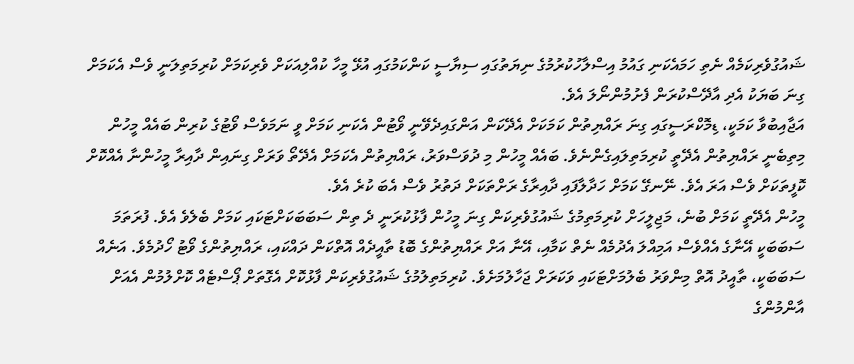ޝައުގުވެރިކަމެއް ނެތި ހަމައެކަނި ގައުމު އިސްލާހުކުރުމުގެ ނިޔަތުގައި ސިޔާސީ ކަންކަމުގައި އުޅޭ މީހާ ކުއްލިއަކަށް ވެރިކަމަށް ކުރިމަތިލަނީ ވެސް އެކަމަށް ގިނަ ބަޔަކު އެދި އާދޭސްކުރަން ފެށުމުންނޯލަ އެވެ.
އަޖާއިބުވާ ކަމަކީ، ޑިމޮކްރަސީގައި ގިނަ ރައްޔިތުން ކަމަކަށް އެދޭކަން އަންގައިދެވޭނީ ވޯޓުން އެކަނި ކަމަށް ވީ ނަމަވެސް ވޯޓުގެ ކުރިން ބައެއް މީހުން މިތިބެނީ ރައްޔިތުން އެދޭތީ ކުރިމަތިލައިގެންނެވެ. ބައެއް މީހުން މި ދުވަސްވަރު، ރައްޔިތުން އެކަމަށް އެދޭތޯ ވަރަށް ގިނައިން ދާއިރާ މީހުންނާ އެއްކޮށް ކޮފީތަކަށް ވެސް އަރަ އެވެ. ނޭނގޭ ކަމަށް ހަދާލާފައި ދާއިރާގެ ރަށްތަކަށް ދަތުރު ވެސް އެބަ ކުރެ އެވެ.
މީހުން އެދޭތީ ކަމަށް ބުނެ، މަޖިލީހަށް ކުރިމަތިމުގެ ޝައުގުވެރިކަން ގިނަ މީހުން ފާޅުކުރަނީ ދެ ތިން ސަބަބަކަށްޓަކައި ކަމަށް ބެލެވެ އެވެ. ފުރަތަމަ ސަބަބަކީ އޭނާގެ އެއްވެސް އަމިއްލަ އެދުމެއް ނެތް ކަމާއި، އޭނާ އަށް ރައްޔިތުންގެ ބޮޑު ތާއީދެއް އޮތްކަން ދައްކައި، ރައްޔިތުންގެ ވޯޓު ހޯދުމެވެ. އަނެއް ސަބަބަކީ، ތާއީދު އޮތް މިންވަރު ބެލުމަށްޓަކައި ވަކަރަށް ޖަހާލުމަށެވެ. ކުރިމަތިލުމުގެ ޝައުގުވެރިކަން ފާޅުކޮށް އެގޮތަށް ޕޯސްޓެއް ކޮށްލުމުން އެއަށް އާންމުންގެ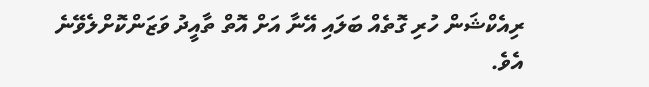ރިއެކްޝަން ހުރި ގޮތެއް ބަލައި އޭނާ އަށް އޮތް ތާއީދު ވަޒަންކޮށްލެވޭނެ އެވެ.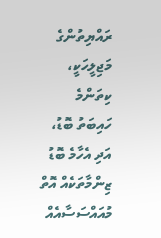ރައްޔިތުންގެ މަޖިލީހަކީ، ކިތަންމެ ހައިބަތު ބޮޑު، އަދި އެހާމެ ބޮޑު ޒިންމާތަކެއް އޮތް މުއައްސަސާއެއް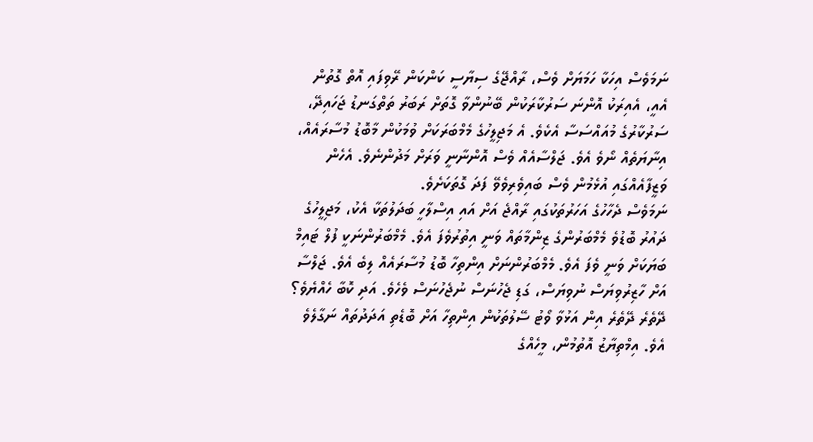ނަމަވެސް އިހަކާ ހަމަޔަށް ވެސް، ރާއްޖޭގެ ސިޔާސީ ކަންކަން ރޭވިފައި އޮތް ގޮތުން އެއީ، އެއިރަކު އޮންނަ ސަރުކާރަކުން ބޭނުންވާ ގޮތަށް ރަބަރު ތަތްގަނޑު ޖަހައިދޭ، ސަރުކާރުގެ މުއައްސަސާ އެކެވެ. އެ މަޖިލީހުގެ މެމްބަރަކަށް ވުމަކުން މާބޮޑު މުސާރައެއް، އިނާޔަތެއް ނޯވެ އެވެ. ޖަލްސާއެއް ވެސް އޮންނާނީ ވަރަށް މަދުންނެވެ. އެހެން ވަޒީފާއެއްގައި އުޅެމުން ވެސް ބައިވެރިވެވޭ ފަދަ ގޮތަކަށެވެ.
ނަމަވެސް ދެހާހުގެ އަހަރުތަކުގައި ރާއްޖެ އަށް އައި އިސްލާހީ ބަދަލުތަކާ އެކު، މަޖިލީހުގެ ދައުރު ބޮޑުވެ މެމްބަރުންގެ ޒިންމާތައް ވަނީ އިތުރުވެފަ އެވެ. މެމްބަރުންނަކީ ފުލް ޓައިމް ބަޔަކަށް ވަނީ ވެފަ އެވެ. މެމްބަރުންނަށް އިންތިހާ ބޮޑު މުސާރައެއް ލިބެ އެވެ. ޖަލްސާ އަށް ހާޒިރުވިޔަސް ނުވިޔަސް، ގަޑި ޖެހުނަސް ނުޖެހުނަސް ވެހެވެ. އަދި ކޮބާ ހެއްޔެވެ؟ ދޭތެރެ ދޭތެރެ އިން އަޅުވާ ވޯޓު ސޭލުތަކުން އިންތިހާ އަށް ބޮޑެތި އަދަދުތައް ނަގާލެވެ އެވެ. އިމްތިޔާޒު އޮތުމުން، މީހެއްގެ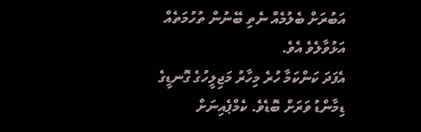އަބުރަށް ބެލުމެއް ނެތި ބޭނުން ތުހުމަތެއް އަޅުވާލެވެ އެވެ.
އެފަދަ ކަންކަމާ ހުރެ މިހާރު މަޖިލީހުގެ ގޮނޑީގެ ޑިމާންޑު ވަރަށް ބޮޑެވެ. ކެމްޕެއިނަށް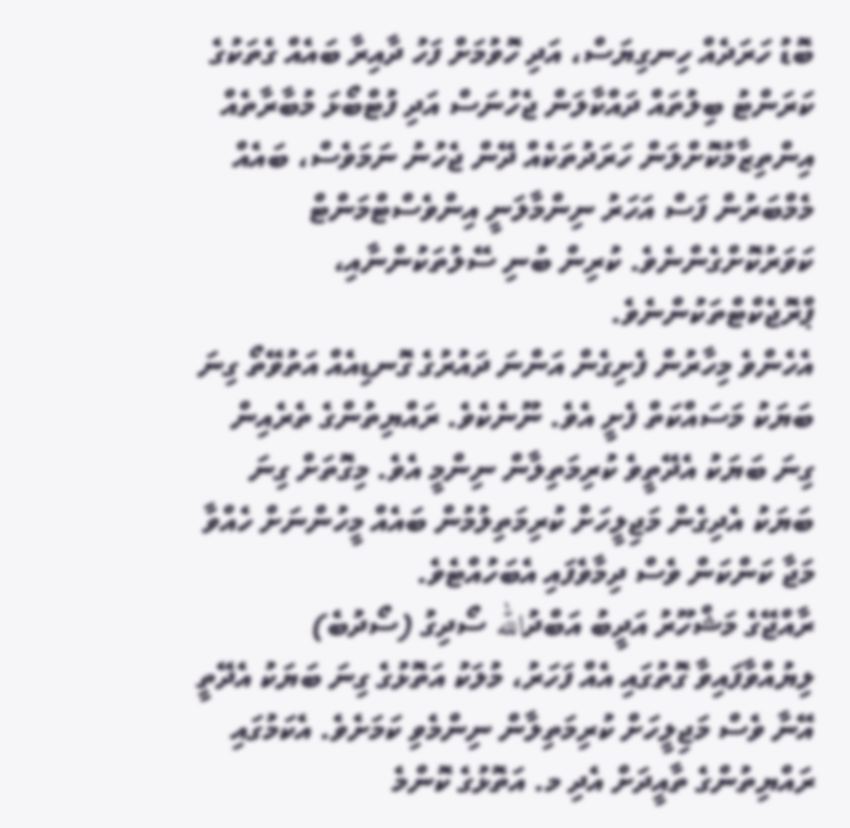ބޮޑު ހަރަދެއް ހިނގިޔަސް، އަދި ހޮވުމަށް ފަހު ދާއިރާ ބައެއް ގެތަކުގެ ކަރަންޓު ބިލުތައް ދައްކާލަން ޖެހުނަސް އަދި ފުޓްބޯޅަ މުބާރާތެއް އިންތިޒާމުކޮށްލަން ހަރަދުތަކެއް ދޭން ޖެހުނު ނަމަވެސް، ބައެއް މެމްބަރުން ފަސް އަހަރު ނިންމާލަނީ އިންވެސްޓްމަންޓް ކަވަރުކޮށްގެންނެވެ. ކުރިން ބުނި ސޭލުތަކުންނާއި، ޕްރޮޖެކްޓްތަކުންނެވެ.
އެހެންވެ މިހާރުން ފެށިގެން އަންނަ ދައުރުގެ ގޮނޑިއެއް އަތުވޭތޯ ގިނަ ބަޔަކު މަސައްކަތް ފެށީ އެވެ. ނޫނެކެވެ. ރައްޔިތުންގެ ތެރެއިން ގިނަ ބަޔަކު އެދޭތީވެ ކުރިމަތިލާން ނިންމީ އެވެ. މިގޮތަށް ގިނަ ބަޔަކު އެދިގެން މަޖިލީހަށް ކުރިމަތިލުމުން ބައެއް މީހުންނަށް ހެއްވާ މަޖާ ކަންކަން ވެސް ދިމާވެފައި އެބަހުއްޓެވެ.
ރާއްޖޭގެ މަޝްހޫރު އަދީބު އަބްދުالله ސޯދިގު (ސޯދުބެ) ލިޔުއްވާފައިވާ ގޮތުގައި އެއް ފަހަރު، މުލަކު އަތޮޅުގެ ގިނަ ބަޔަކު އެދޭތީ އޭނާ ވެސް މަޖިލީހަށް ކުރިމަތިލާން ނިންމެވި ކަމަށެވެ. އެކަމުގައި ރައްޔިތުންގެ ތާއީދަށް އެދި މ. އަތޮޅުގެ ކޮންމެ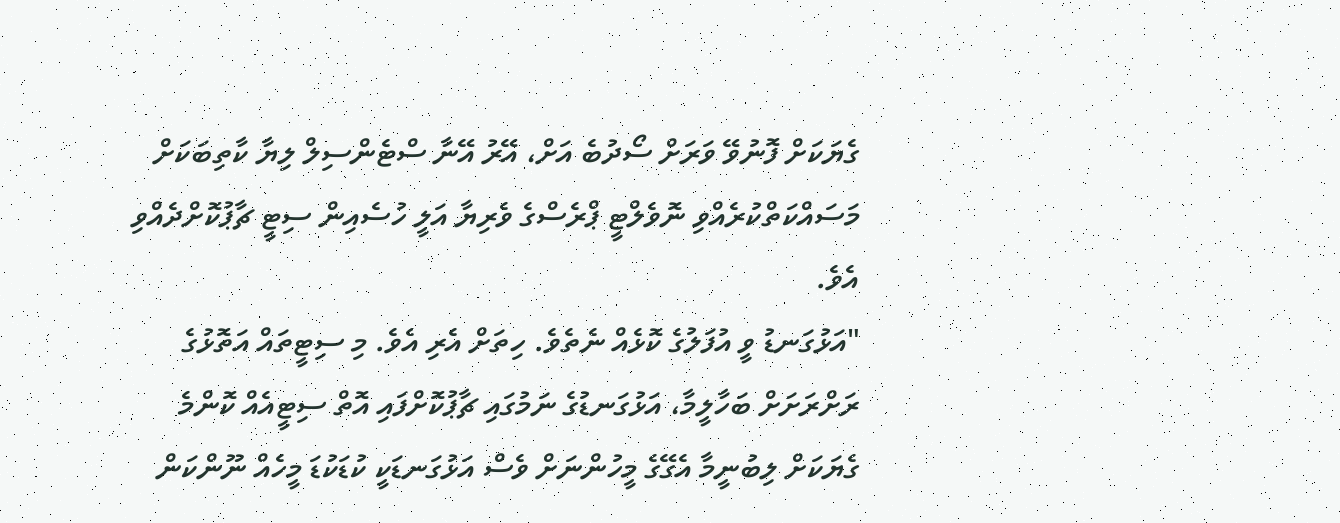ގެޔަކަށް ފޮނުވޭ ވަރަށް ސޯދުބެ އަށް، އޭރު އޭނާ ސްޓެންސިލް ލިޔާ ކާތިބަކަށް މަސައްކަތްކުރެއްވި ނޮވެލްޓީ ޕްރެސްގެ ވެރިޔާ އަލީ ހުސެއިން ސިޓީ ޗާޕުކޮށްދެއްވި އެވެ.
"އަޅުގަނޑު ވީ އުފަލުގެ ކޮޅެއް ނެތެވެ. ހިތަށް އެރި އެވެ. މި ސިޓީތައް އަތޮޅުގެ ރަށްރަށަށް ބަހާލީމާ، އަޅުގަނޑުގެ ނަމުގައި ޗާޕުކޮށްފައި އޮތް ސިޓީއެއް ކޮންމެ ގެޔަކަށް ލިބުނީމާ އެގޭގެ މީހުންނަށް ވެސް އަޅުގަނޑަކީ ކުޑަކުޑަ މީހެއް ނޫންކަން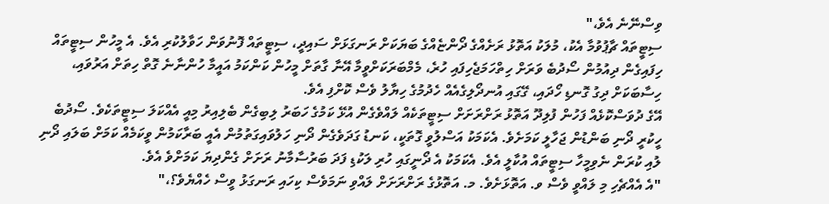ވިސްނޭނެ އެވެ،"
ސިޓީތައް ޗާޕުވުމާ އެކު، މުލަކު އަތޮޅު ރަށެއްގެ ދޯންޏެއްގެ ބަޔަކަށް ރަނގަޅަށް ސައިދީ، ސިޓީތައް ފޮނުވަން ހަވާލުކުރި އެވެ. އެ މީހުން ސިޓީތައް ހިފައިގެން ދިއުމުން ސޯދުބެ ވަރަށް ހިތްހަމަޖެހިފައި ހުރެ، މެމްބަރަކަށްވީމާ އޭނާ ގާތަށް މީހުން ކަންކަމު އައީމާ ހުންނާނެ ގޮތް ހިތަށް އަރުވައި، ހިސާބަކަށް ދިގު ގޮނޑި ހޯދައި، ގޭގައި އުނދޯލިގެއެއް ހެދުމުގެ ހިޔާލު ވެސް ކޮށްފި އެވެ.
އޭގެ ދުވަސްކޮޅެއް ފަހުން ފުލިދޫ އަތޮޅު ރަށްރަށަށް ސިޓީތަކެއް ލައްވެގެން އުޅޭ ކަމުގެ ހަބަރު ލިބިގެން ބެލިއިރު މިއީ އެއްކަލަ ސިޓީތަކެވެ. ސޯދުބެ ހީކުރީ ދޯނި ބަންޑުން ޖަހާލީ ކަމަށެވެ. އެކަމަކު އަސްލުވީ ގޮތަކީ، ކަނޑު ގަދަވެގެން ދޯނި ހަލުވައިގަތުމުން އެއީ ބަރާކަމުން ވީކަމެއް ކަމަށް ބަލައި ދޯނި ލުއި ކުރަން ނެވިމީހާ ސިޓީތައް އުކާލީ އެވެ. އެކަމަކު އެ ދޯނީގައި ހުރި ލަކުޑި ފަދަ ބަރުސާމާނު ރަށަށް ގެންދިޔަ ކަމަށްވެ އެވެ.
"އެ އެއްޗެހި މި ލައްވީ ވެސް ވ. އަތޮޅަށެވެ. މ. އަތޮޅުގެ ރަށްރަށަށް ލައްވި ނަމަވެސް ކިހައި ރަނގަޅު ވީސް ހެއްޔެވެ؟،"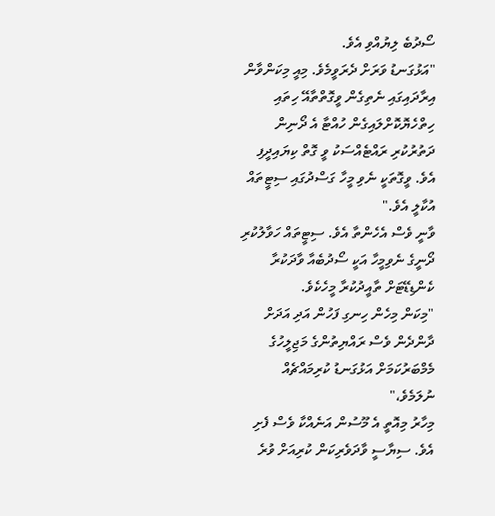ސޯދުބެ ލިޔުއްވި އެވެ.
"އަޅުގަނޑު ވަރަށް ދެރަވީމެވެ. މިއީ މިކަންވާން އިރާދައިގައި ނެތިގެން ވީގޮތްތާއޭ ހިތައި ހިތްހެޔޮކޮށްލައިގެން ހުއްޓާ އެ ދޯނިން ދަތުރުކުރި ރައްޓެއްސަކު ވީ ގޮތް ކިޔައިދީފި އެވެ. ވީގޮތަކީ ނެވި މީހާ ގަސްދުގައި ސިޓީތައް އުކާލީ އެވެ."
ވާނީ ވެސް އެހެންތާ އެވެ. ސިޓީތައް ހަވާލުކުރި ދޯނީގެ ނެވިމީހާ އަކީ ސޯދުބެއާ ވާދަކުރާ ކެންޑިޑޭޓަށް ތާއީދުކުރާ މީހެކެވެ.
"މިކަން މިހެން ހިނގި ފަހުން އަދި އަދަށް ދާންދެން ވެސް ރައްޔިތުންގެ މަޖިލީހުގެ މެމްބަރުކަމަށް އަޅުގަނޑު ކުރިމައްޗެއް ނުލަމެވެ،"
މިހާރު މިއޮތީ އެ މޫސުން އަނެއްކާ ވެސް ފެށި އެވެ. ސިޔާސީ ވާދަވެރިކަން ކުރިއަށް ވުރެ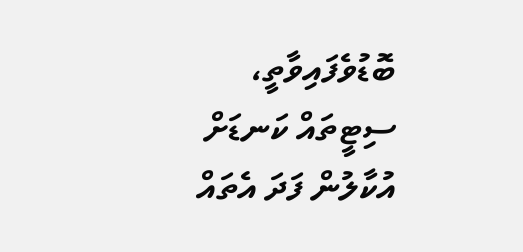ބޮޑުވެފައިވާތީ، ސިޓީތައް ކަނޑަށް އުކާލުން ފަދަ އެތައް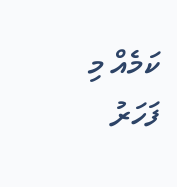ކަމެއް މި ފަހަރު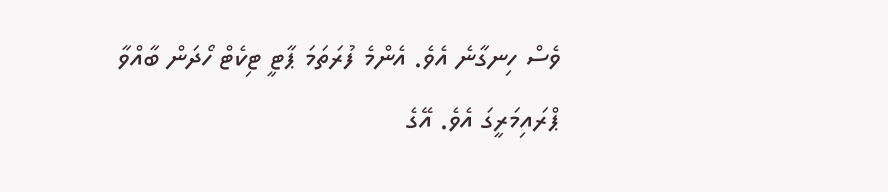ވެސް ހިނގާނެ އެވެ. އެންމެ ފުރަތަމަ ޕާޓީ ޓިކެޓް ހޯދަން ބާއްވާ ޕްރައިމަރީގަ އެވެ. އޭގެ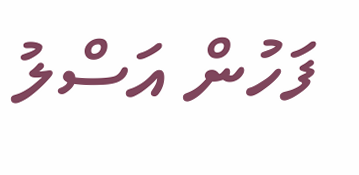ފަހުން އަސްލު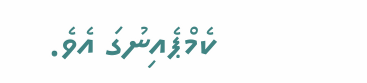ކެމްޕެއިނުގަ އެވެ.